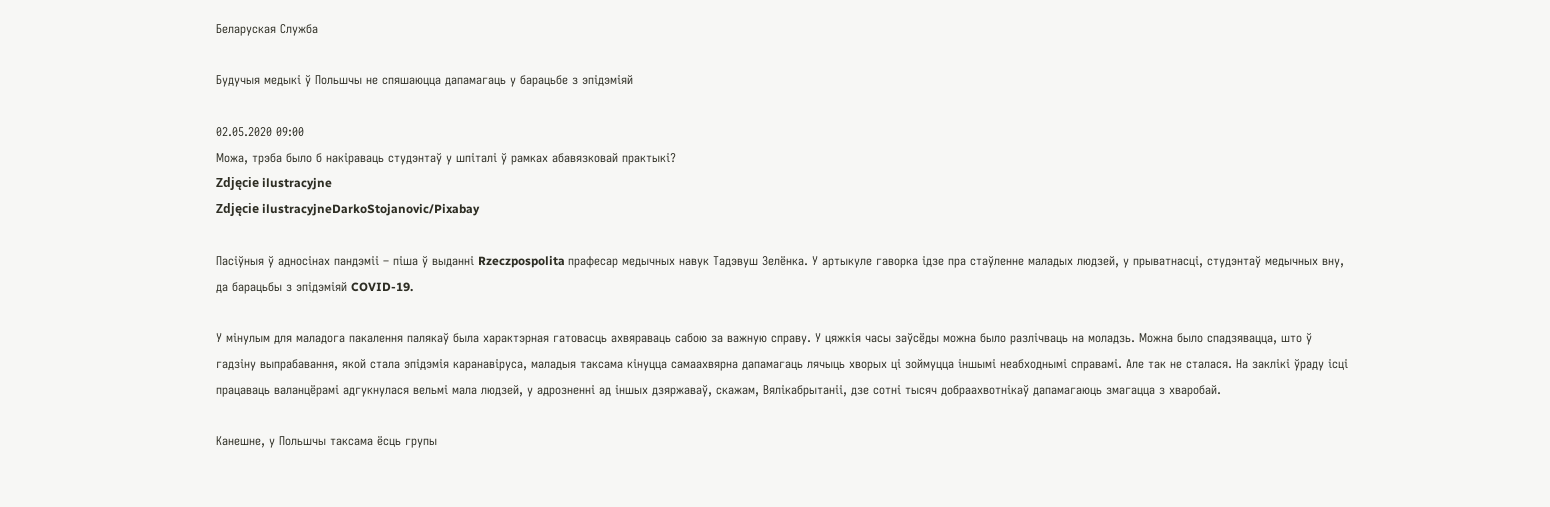Беларуская Служба

Будучыя медыкі ў Польшчы не спяшаюцца дапамагаць у барацьбе з эпідэміяй

02.05.2020 09:00
Можа, трэба было б накіраваць студэнтаў у шпіталі ў рамках абавязковай практыкі?
Zdjęcie ilustracyjne
Zdjęcie ilustracyjneDarkoStojanovic/Pixabay

Пасіўныя ў адносінах пандэміі – піша ў выданні Rzeczpospolita прафесар медычных навук Тадэвуш Зелёнка. У артыкуле гаворка ідзе пра стаўленне маладых людзей, у прыватнасці, студэнтаў медычных вну, да барацьбы з эпідэміяй COVID-19.

У мінулым для маладога пакалення палякаў была характэрная гатовасць ахвяраваць сабою за важную справу. У цяжкія часы заўсёды можна было разлічваць на моладзь. Можна было спадзявацца, што ў гадзіну выпрабавання, якой стала эпідэмія каранавіруса, маладыя таксама кінуцца самаахвярна дапамагаць лячыць хворых ці зоймуцца іншымі неабходнымі справамі. Але так не сталася. На заклікі ўраду ісці працаваць валанцёрамі адгукнулася вельмі мала людзей, у адрозненні ад іншых дзяржаваў, скажам, Вялікабрытаніі, дзе сотні тысяч добраахвотнікаў дапамагаюць змагацца з хваробай.

Канешне, у Польшчы таксама ёсць групы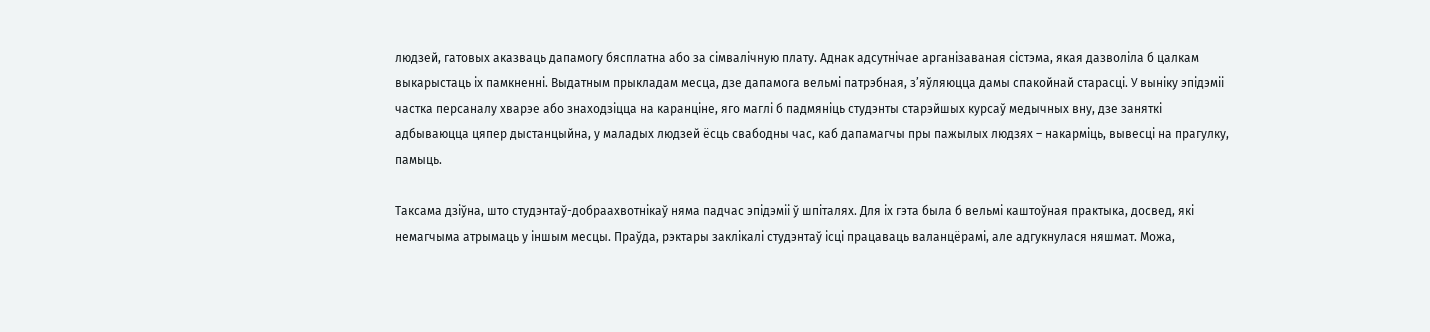людзей, гатовых аказваць дапамогу бясплатна або за сімвалічную плату. Аднак адсутнічае арганізаваная сістэма, якая дазволіла б цалкам выкарыстаць іх памкненні. Выдатным прыкладам месца, дзе дапамога вельмі патрэбная, з’яўляюцца дамы спакойнай старасці. У выніку эпідэміі частка персаналу хварэе або знаходзіцца на каранціне, яго маглі б падмяніць студэнты старэйшых курсаў медычных вну, дзе заняткі адбываюцца цяпер дыстанцыйна, у маладых людзей ёсць свабодны час, каб дапамагчы пры пажылых людзях – накарміць, вывесці на прагулку, памыць.

Таксама дзіўна, што студэнтаў-добраахвотнікаў няма падчас эпідэміі ў шпіталях. Для іх гэта была б вельмі каштоўная практыка, досвед, які немагчыма атрымаць у іншым месцы. Праўда, рэктары заклікалі студэнтаў ісці працаваць валанцёрамі, але адгукнулася няшмат. Можа,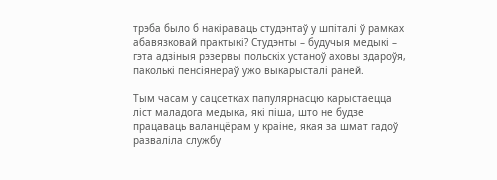трэба было б накіраваць студэнтаў у шпіталі ў рамках абавязковай практыкі? Студэнты – будучыя медыкі – гэта адзіныя рэзервы польскіх устаноў аховы здароўя, паколькі пенсіянераў ужо выкарысталі раней.

Тым часам у сацсетках папулярнасцю карыстаецца ліст маладога медыка, які піша, што не будзе працаваць валанцёрам у краіне, якая за шмат гадоў разваліла службу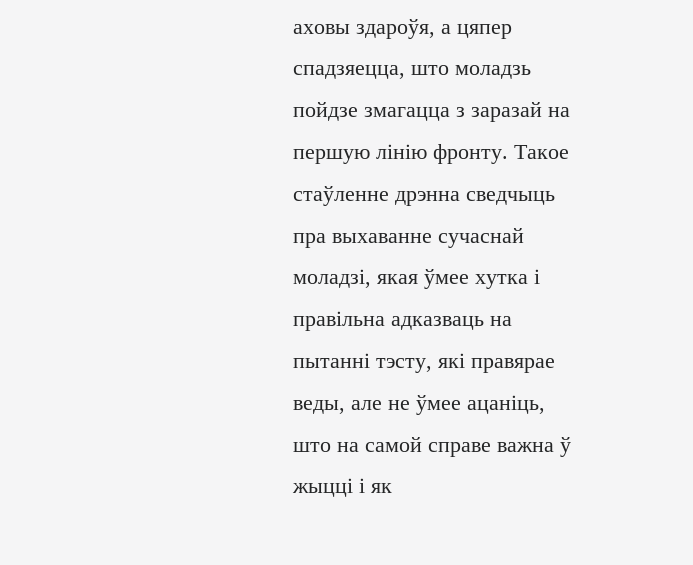аховы здароўя, а цяпер спадзяецца, што моладзь пойдзе змагацца з заразай на першую лінію фронту. Такое стаўленне дрэнна сведчыць пра выхаванне сучаснай моладзі, якая ўмее хутка і правільна адказваць на пытанні тэсту, які правярае веды, але не ўмее ацаніць, што на самой справе важна ў жыцці і як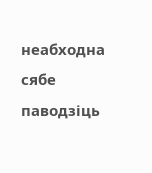неабходна сябе паводзіць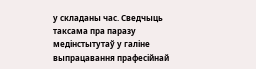у складаны час. Сведчыць таксама пра паразу медінстытутаў у галіне выпрацавання прафесійнай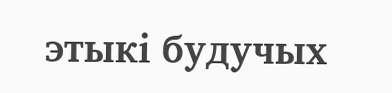этыкі будучых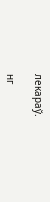лекараў.

нг